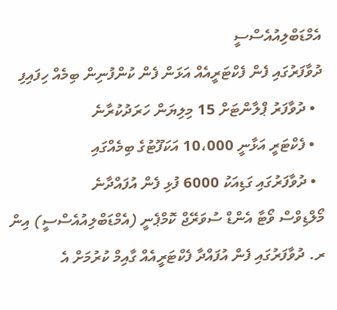އެމްޑަބްލިއުއެސްސީ
ދުވާފަރުގައި ފެން ފެކްޓަރީއެއް އަޅަން ފެން ކުންފުނިން ބިމެއް ހިފައިފި
  • ދުވާފަރު ޕްލާންޓަށް 15 މިލިޔަން ހަރަދުކުރާނެ
  • ފެކްޓަރީ އަޅާނީ 10،000 އަކަފޫޓުގެ ބިމެއްގައި
  • ދުވާފަރުގައި ގަޑިއަކު 6000 ފުޅި ފެން އުފައްދާނެ
މޯލްޑިވްސް ވޯޓާ އެންޑް ސުވަރޭޖް ކޮމްޕެނީ (އެމްޑަބްލިއުއެސްސީ) އިން ރ. ދުވާފަރުގައި ފެން އުފައްދާ ފެކްޓަރީއެއް ގާއިމް ކުރުމަށް އެ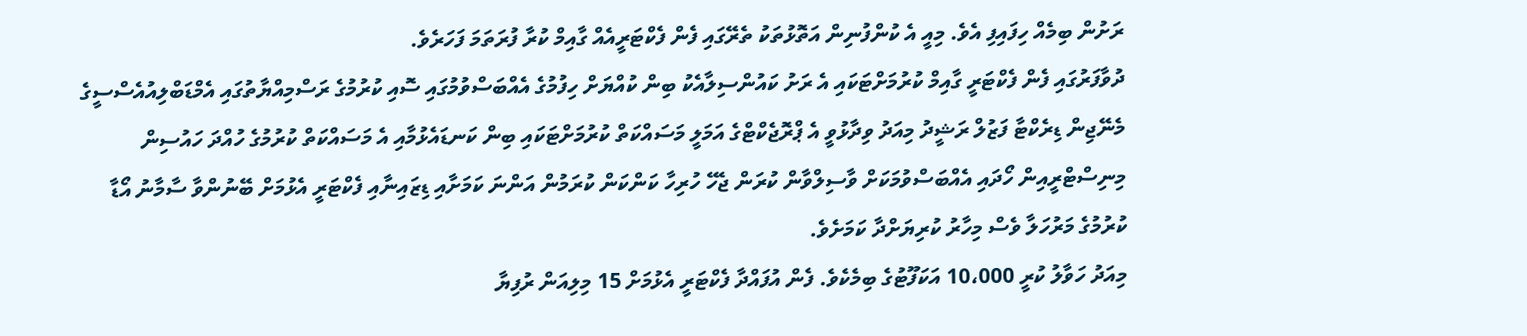ރަށުން ބިމެއް ހިފައިފި އެވެ. މިއީ އެ ކުންފުނިން އަތޮޅުތަކު ތެރޭގައި ފެން ފެކްޓަރީއެއް ގާއިމް ކުރާ ފުރަތަމަ ފަހަރެވެ.
ދުވާފަރުގައި ފެން ފެކްޓަރީ ގާއިމް ކުރުމަށްޓަކައި އެ ރަށު ކައުންސިލާއެކު ބިން ކުއްޔަށް ހިފުމުގެ އެއްބަސްވުމުގައި ސޮއި ކުރުމުގެ ރަސްމިއްޔާތުގައި އެމްޑަބްލިއުއެސްސީގެ މެނޭޖިން ޑިރެކްޓާ ފަޒުލް ރަޝީދު މިއަދު ވިދާޅުވީ އެ ޕްރޮޖެކްޓްގެ އަމަލީ މަސައްކަތް ކުރުމަށްޓަކައި ބިން ކަނޑައެޅުމާއި އެ މަސައްކަތް ކުރުމުގެ ހުއްދަ ހައުސިން މިނިސްޓްރީއިން ހޯދައި އެއްބަސްވުމަކަށް ވާސިލްވާން ކުރަން ޖެހޭ ހުރިހާ ކަންކަން ކުރަމުން އަންނަ ކަމަށާއި ޑިޒައިނާއި ފެކްޓަރީ އެޅުމަށް ބޭނުންވާ ސާމާނު އޯޑާ ކުރުމުގެ މަރުހަލާ ވެސް މިހާރު ކުރިޔަށްދާ ކަމަށެވެ.
މިއަދު ހަވާލު ކުރީ 10،000 އަކަފޫޓުގެ ބިމެކެވެ. ފެން އުފައްދާ ފެކްޓަރީ އެޅުމަށް 15 މިލިއަން ރުފިޔާ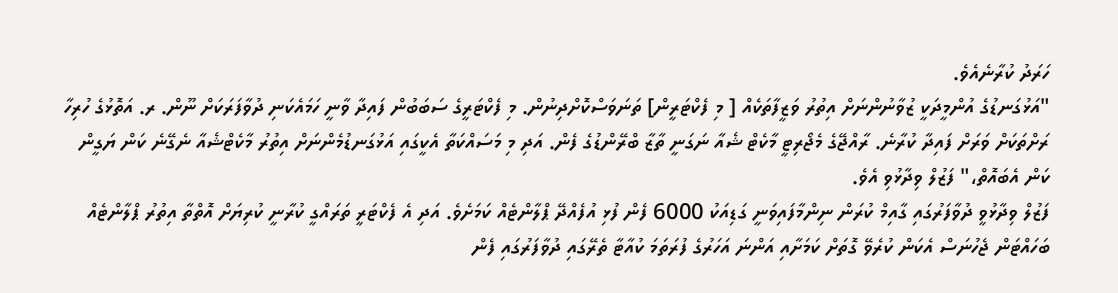ހަރަދު ކުރާނެއެވެ.
"އަޅުގަނޑުގެ އުންމީދަކީ ޒުވާނުންނަށް އިތުރު ވަޒީފާތަކެއް [ މި ފެކްޓަރީން] ތަނަވަސްކޮށްދިނުން. މި ފެކްޓަރީގެ ސަބަބުން ފައިދާ ވާނީ ހަމައެކަނި ދުވާފަރަކަށް ނޫން. ރ. އަތޮޅުގެ ހުރިހާ ރަށްތަކަށް ވަރަށް ފައިދާ ކުރާނެ. ރާއްޖޭގެ މެޖޯރިޓީ މާކެޓް ޝެއާ ނަގަނީ ތާޒާ ބްރޭންޑުގެ ފެން. އަދި މި މަސައްކަތާ އެކީގައި އަޅުގަނޑުމެންނަށް އިތުރު މާކެޓްޝެއާ ނެގޭނެ ކަން ޔަގީން ކަން އެބައޮތް،" ފަޒުލް ވިދާޅުވި އެވެ.
ފަޒުލް ވިދާޅުވީ ދުވާފަރުގައި ގާއިމް ކުރަން ނިންމާފައިވަނީ ގަޑިއަކު 6000 ފެން ފުޅި އުފެއްދޭ ޕްލާންޓެއް ކަމަށެވެ. އަދި އެ ފެކްޓަރީ ތަރައްގީ ކުރާނީ ކުރިޔަށް އޮތްތާ އިތުރު ޕްލާންޓެއް ބަހައްޓަން ޖެހުނަސް އެކަން ކުރެވޭ ގޮތަށް ކަމަށާއި އަންނަ އަހަރުގެ ފުރަތަމަ ކުއާޓާ ތެރޭގައި ދުވާފަރުގައި ފެން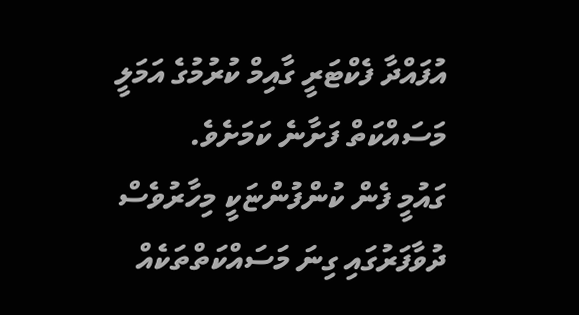އުފައްދާ ފެކްޓަރީ ގާއިމް ކުރުމުގެ އަމަލީ މަސައްކަތް ފަށާނެ ކަމަށެވެ.
ގައުމީ ފެން ކުންފުންޏަކީ މިހާރުވެސް ދުވާފަރުގައި ގިނަ މަސައްކަތްތަކެއް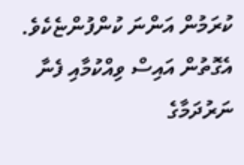ކުރަމުން އަންނަ ކުންފުންޏެކެވެ. އެގޮތުން އައިސް ވިއްކުމާއި ފެނާ ނަރުދަމާގެ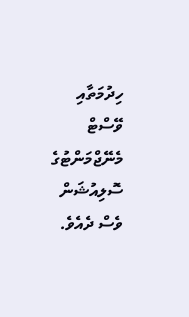ހިދުމަތާއި ވޭސްޓް މެނޭޖްމަންޓުގެ ސޮލިއުޝަން ވެސް ދެއެވެ.